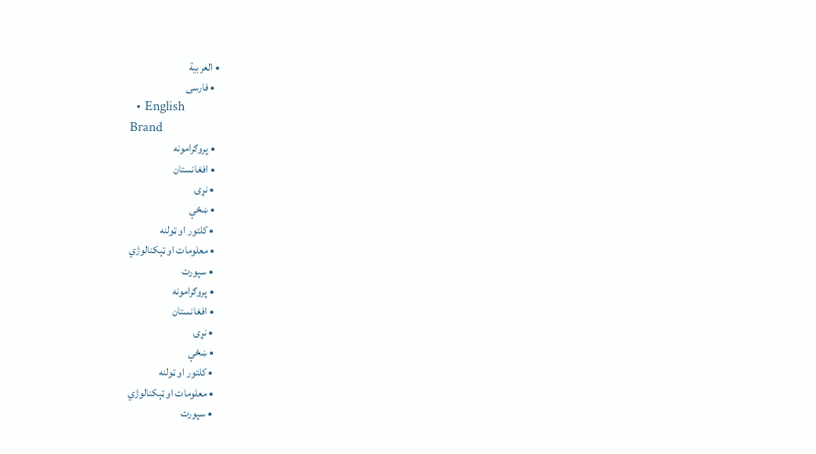• العربية
  • فارسی
  • English
Brand
  • پروګرامونه
  • افغانستان
  • نړۍ
  • ښځې
  • کلتور او ټولنه
  • معلومات او ټېکنالوژي
  • سپورت
  • پروګرامونه
  • افغانستان
  • نړۍ
  • ښځې
  • کلتور او ټولنه
  • معلومات او ټېکنالوژي
  • سپورت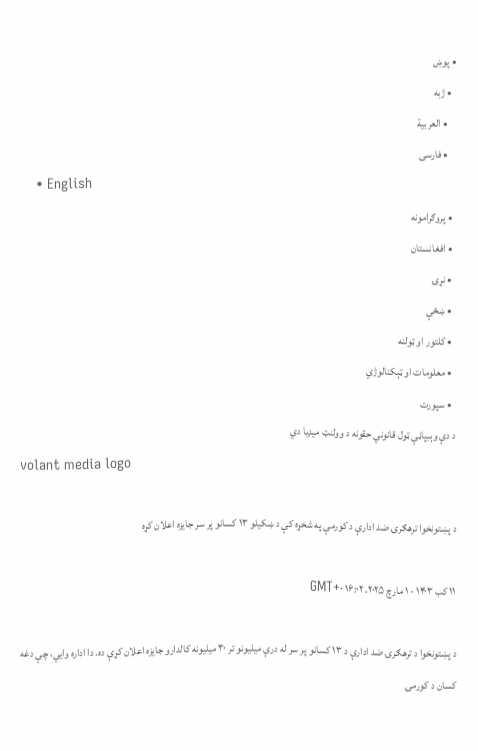• پوښ
  • ژبه
    • العربية
    • فارسی
    • English
  • پروګرامونه
  • افغانستان
  • نړۍ
  • ښځې
  • کلتور او ټولنه
  • معلومات او ټېکنالوژي
  • سپورت
د دې وېبپاڼې ټول قانوني حقونه د وولنټ میډیا دي
volant media logo

د پښتونخوا ترهګرۍ ضد ادارې د کورمې په شخړه کې د ښکیلو ۱۳ کسانو پر سر جایزه اعلان کړه

۱۱ کب ۱۴۰۳ - ۱ مارچ ۲۰۲۵، ۱۶:۰۲ GMT+۰

د پښتونخوا د ترهګرۍ ضد ادارې د ۱۳ کسانو پر سر له درې میلیونو تر ۳۰ میلیونه کالدارو جایزه اعلان کړې ده. دا اداره وايي، چې دغه کسان د کورمۍ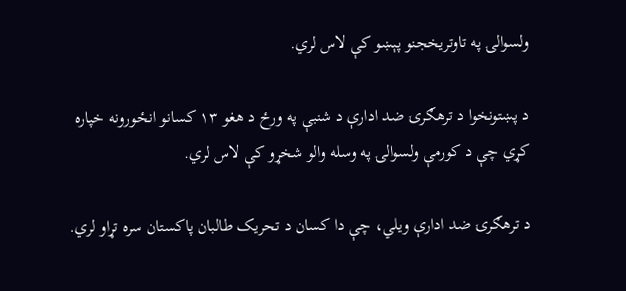ولسوالۍ په تاوتریخجنو پېښو کې لاس لري.

د پښتونخوا د ترهګرۍ ضد ادارې د شنبې په ورځ د هغو ۱۳ کسانو انځورونه خپاره کړي چې د کورمې ولسوالۍ په وسله والو شخړو کې لاس لري.

د ترهګرۍ ضد ادارې ویلي، چې دا کسان د تحریک طالبان پاکستان سره تړاو لري.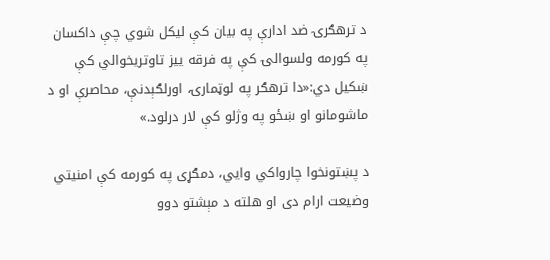د ترهګرۍ ضد ادارې په بیان کې لیکل شوي چې داکسان په کورمه ولسوالۍ کې په فرقه ییز تاوتریخوالي کې ښکیل دي:«دا ترهګر په لوټمارۍ، اورلګېدنې، محاصرې او د ماشومانو او ښځو په وژلو کې لار درلود.»

د پښتونخوا چارواکي وايي، دمګړی په کورمه کې امنیتي وضیعت ارام دی او هلته د مېشتو دوو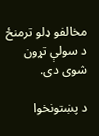مخالفو ډلو ترمنځ د سولې تړون شوی دی.

د پښتونخوا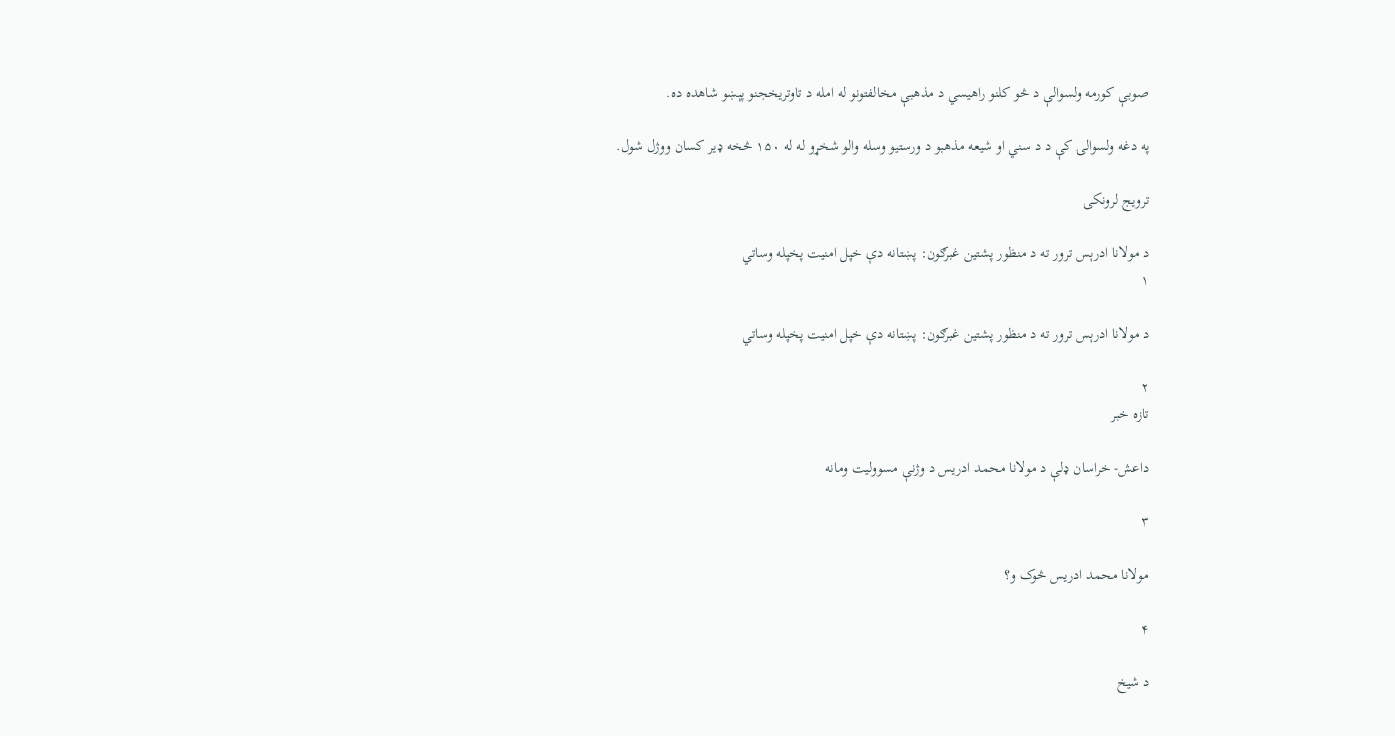صوبې کورمه ولسوالې د څو کلنو راهیسي د مذهبې مخالفتونو له امله د تاوتریخجنو پېښو شاهده ده.

په دغه ولسوالۍ کې د د سني او شیعه مذهبو د ورستیو وسله والو شخړو له له ۱۵۰ څخه ډير کسان ووژل شول.

ترویج لرونکی

د مولانا ادرېس ترور ته د منظور پشتین غبرګون: پښتانه دې خپل امنیت پخپله وساتي
۱

د مولانا ادرېس ترور ته د منظور پشتین غبرګون: پښتانه دې خپل امنیت پخپله وساتي

۲
تازه خبر

داعش- خراسان ډلې د مولانا محمد ادریس د وژنې مسوولیت ومانه

۳

مولانا محمد ادریس څوک و؟

۴

د شیخ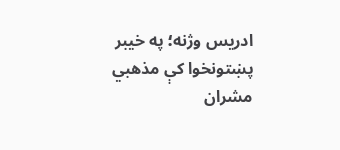ادریس وژنه؛ په خیبر پښتونخوا کې مذهبي مشران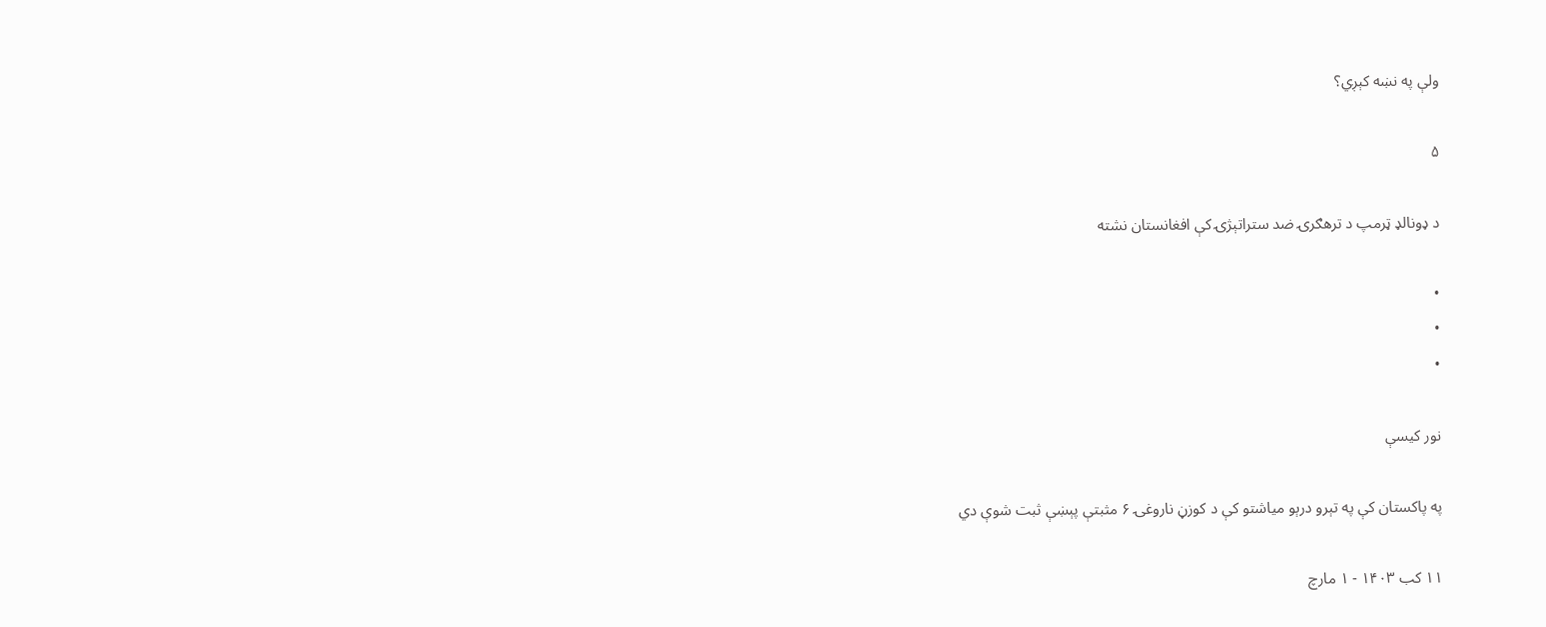ولې په نښه کېږي؟

۵

د ډونالډ ټرمپ د ترهګرۍ ضد ستراتېژۍ کې افغانستان نشته

•
•
•

نور کیسې

په پاکستان کې په تېرو درېو میاشتو کې د کوزڼ ناروغۍ ۶ مثبتې پېښې ثبت شوې دي

۱۱ کب ۱۴۰۳ - ۱ مارچ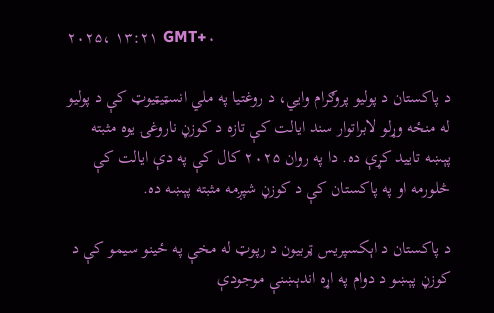۲۰۲۵، ۱۳:۲۱ GMT+۰

د پاکستان د پولیو پروګرام وايي، د روغتیا په ملي انسټیټیوټ کې د پولیو له منځه وړلو لابراتوار سند ایالت کې تازه د کوزڼ ناروغۍ یوه مثبته پېښه تایید کړې ده. دا په روان ۲۰۲۵ کال کې په دې ایالت کې څلورمه او په پاکستان کې د کوزڼ شپږمه مثبته پېښه ده.

د پاکستان د اېکسپریس ټربیون د رپوټ له مخې په ځینو سیمو کې د کوزڼ پېښو د دوام په اړه اندېښنې موجودې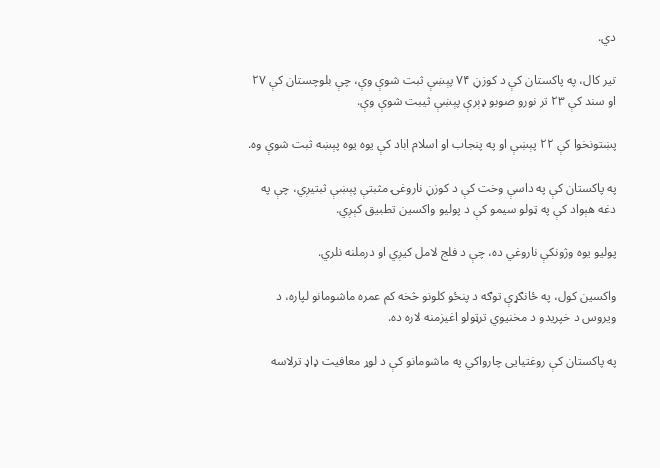دي.

تیر کال، په پاکستان کې د کوزڼ ۷۴ پېښې ثبت شوې وې، چې بلوچستان کې ۲۷ او سند کې ۲۳ تر نورو صوبو ډېرې پېښې ثیبت شوې وې.

پښتونخوا کې ۲۲ پېښې او په پنجاب او اسلام اباد کې یوه یوه پېښه ثبت شوې وه.

په پاکستان کې په داسې وخت کې د کوزڼ ناروغۍ مثبتې پېښې ثبتیږي، چې په دغه هېواد کې په ټولو سیمو کې د پولیو واکسین تطبیق کېږي.

پولیو یوه وژونکې ناروغي ده، چې د فلج لامل کیږي او درملنه نلري.

واکسین کول، په ځانګړې توګه د پنځو کلونو څخه کم عمره ماشومانو لپاره، د ویروس د خپریدو د مخنیوي ترټولو اغیزمنه لاره ده.

په پاکستان کې روغتیایی چارواکي په ماشومانو کې د لوړ معافیت ډاډ ترلاسه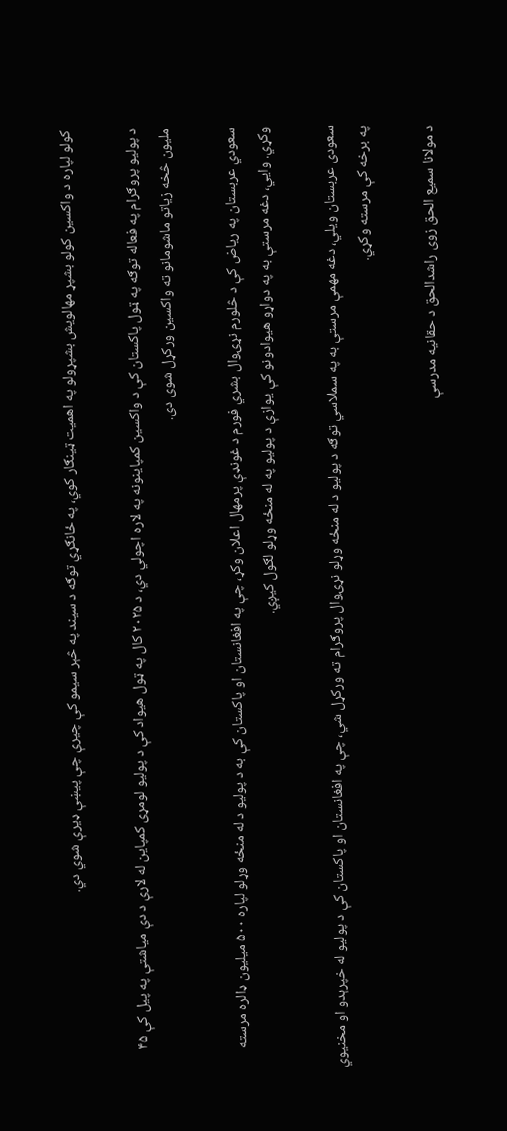کولو لپاره د واکسین کولو بشپړ مهالویش بشپړولو په اهمیت ټینګار کوي، په ځانګړي توګه د سیند په څېر سیمو کې چیرې چې پیښې ډیرې شوي دي.

د پولیو پروګرام په فعاله توګه په ټول پاکستان کې د واکسین کمپاینونه په لاره اچولي دي، د ۲۰۲۵ کال په ټول هیواد کې د پولیو لومړی کمپاین له لارې د دې میاشتې په پیل کې ۴۵ ملیون څخه زیاتو ماشومانو ته واکسین ورکړل شوی دی.

سعودي عربستان په ریاض کې د څلورم نړۍوال بشري فورم د غونډې پرمهال اعلان وکړ، چې په افغانستان او پاکستان کې به د پولیو د له منځه وړلو لپاره ۵۰۰ میلیون ډالره مرسته وکړي. وايي، دغه مرستې به په دواړو هیوادونو کې یوازې د پولیو په له منځه وړلو لګول کیږي.

سعودی عربستان ویلي، دغه مهمې مرستې به په سملاسي توګه د پولیو د له منځه وړلو نړۍوال پروګرام ته ورکړل شي، چې په افغانستان او پاکستان کې د پولیو له خپرېدو او مخنیوي په برخه کې مرسته وکړي.

د مولانا سمیع الحق زوی راشدالحق د حقانیه مدرسې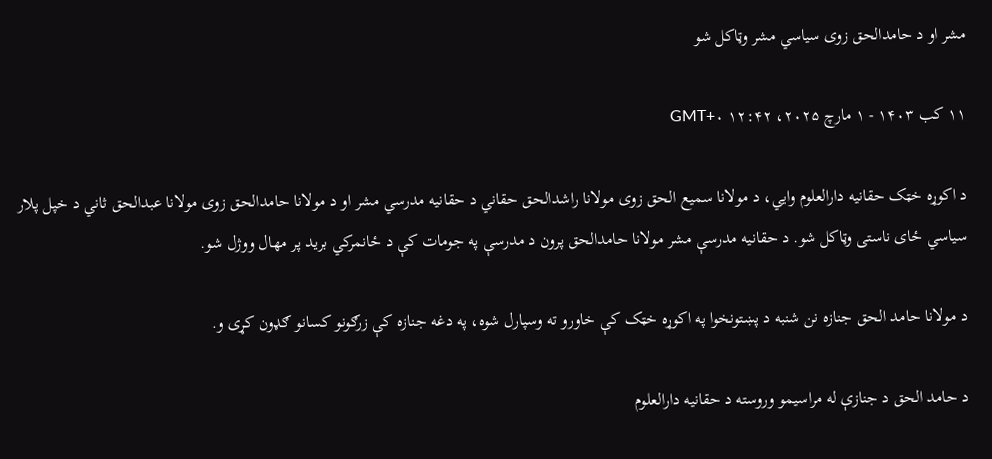مشر او د حامدالحق زوی سیاسي مشر وټاکل شو

۱۱ کب ۱۴۰۳ - ۱ مارچ ۲۰۲۵، ۱۲:۴۲ GMT+۰

د اکوړه خټک حقانیه دارالعلوم وايي، د مولانا سمیع الحق زوی مولانا راشدالحق حقاني د حقانیه مدرسي مشر او د مولانا حامدالحق زوی مولانا عبدالحق ثاني د خپل پلار سیاسي ځای ناستی وټاکل شو. د حقانیه مدرسې مشر مولانا حامدالحق پرون د مدرسې په جومات کې د ځانمرکي برید پر مهال ووژل شو.

د مولانا حامد الحق جنازه نن شنبه د پښتونخوا په اکوړه خټک کې خاورو ته وسپارل شوه، په دغه جنازه کې زرګونو کسانو ګډون کړی و.

د حامد الحق د جنازې له مراسیمو وروسته د حقانیه دارالعلوم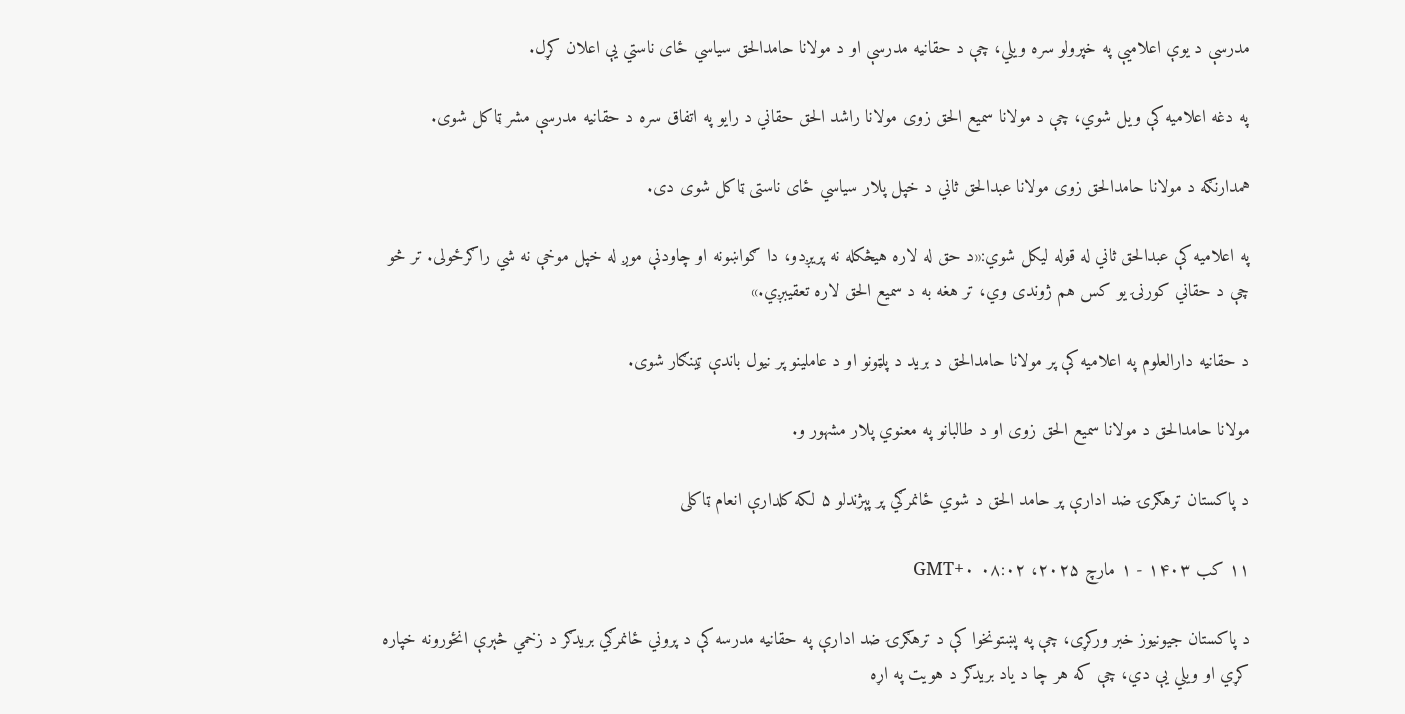مدرسې د یوې اعلامیې په خپرولو سره ویلي، چې د حقانیه مدرسې او د مولانا حامدالحق سیاسي ځای ناستي یې اعلان کړل.

په دغه اعلامیه کې ویل شوي، چې د مولانا سمیع الحق زوی مولانا راشد الحق حقاني د رایو په اتفاق سره د حقانیه مدرسې مشر ټاکل شوی.

همدارنګه د مولانا حامدالحق زوی مولانا عبدالحق ثاني د خپل پلار سیاسي ځای ناستی ټاکل شوی دی.

په اعلامیه کې عبدالحق ثاني له قوله لیکل شوي:«د حق له لاره هیڅکله نه پریږدو، دا ګواښونه او چاودنې موږ له خپل موخې نه شي راګرځولی. تر څو چې د حقاني کورنۍ یو کس هم ژوندی وي، تر هغه به د سمیع الحق لاره تعقیبږي.»

د حقانیه دارالعلوم په اعلامیه کې پر مولانا حامدالحق د برید د پلټونو او د عاملینو پر نیول باندې ټینګار شوی.

مولانا حامدالحق د مولانا سمیع الحق زوی او د طالبانو په معنوي پلار مشهور و.

د پاکستان ترهګرۍ ضد ادارې پر حامد الحق د شوي ځانمرګي پر پېژندلو ۵ لکه کلدارې انعام ټاکلی

۱۱ کب ۱۴۰۳ - ۱ مارچ ۲۰۲۵، ۰۸:۰۲ GMT+۰

د پاکستان جیونیوز خبر ورکړی، چې په پښتونخوا کې د ترهګرۍ ضد ادارې په حقانیه مدرسه کې د پروني ځانمرګي بریدګر د زخمي څېرې انځورونه خپاره کړي او ویلي یې دي، چې که هر چا د یاد بریدګر د هویت په اړه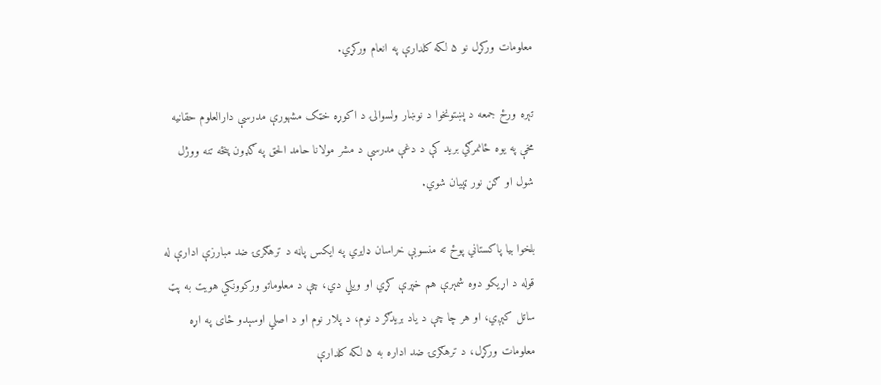معلومات ورکړل نو ۵ لکه کلدارې په انعام ورکړي.

تېره ورځ جمعه د پښتونخوا د نوښار ولسوالۍ د اکوړه خټک مشهورې مدرسې دارالعلوم حقانیه مخې په یوه ځانمرګي برید کې د دغې مدرسې د مشر مولانا حامد الحق په ګډون پنځه تنه ووژل شول او ګڼ نور ټپیان شوي.

بلخوا بیا پاکستاني پوځ ته منسوبې خراسان ډایري په ایکس پاڼه د ترهګرۍ ضد مبارزې ادارې له قوله د اړیکو دوه شمېرې هم خپرې کړي او ویلي دي، چې د معلوماتو ورکوونکي هویت به پټ ساتل کېږي، او هر چا چې د یاد بریدګر د نوم، د پلار نوم او د اصلي اوسېدو ځای په اړه معلومات ورکړل، د ترهګرۍ ضد اداره به ۵ لکه کلدارې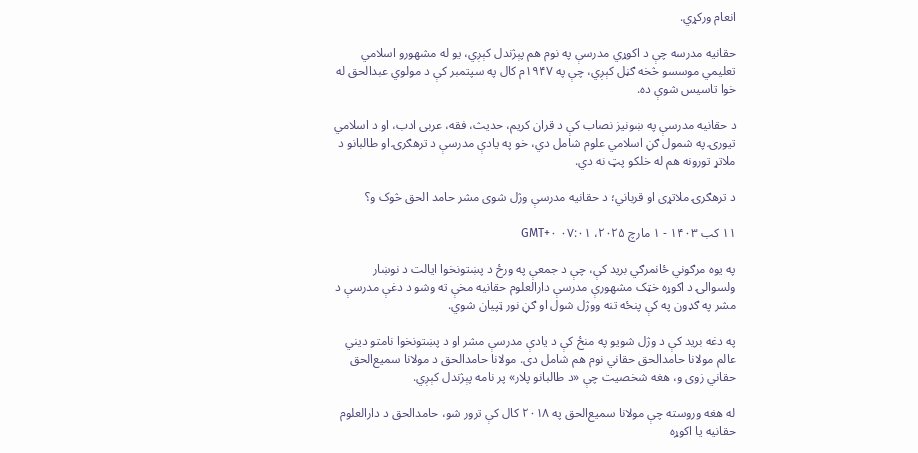انعام ورکړي.

حقانیه مدرسه چې د اکوړي مدرسې په نوم هم پېژندل کېږي، یو له مشهورو اسلامي تعلیمي موسسو څخه ګڼل کېږي، چې په ۱۹۴۷م کال په سپتمبر کې د مولوي عبدالحق له خوا تاسیس شوې ده.

د حقانیه مدرسې په ښونیز نصاب کې د قران کریم، حدیث، فقه، عربی ادب، او د اسلامي تیورۍ په شمول ګڼ اسلامي علوم شامل دي، خو په یادې مدرسې د ترهګرۍ او طالبانو د ملاتړ تورونه هم له خلکو پټ نه دي.

د ترهګرۍ ملاتړی او قرباني؛‌ د حقانیه مدرسې وژل شوی مشر حامد الحق څوک و؟

۱۱ کب ۱۴۰۳ - ۱ مارچ ۲۰۲۵، ۰۷:۰۱ GMT+۰

په یوه مرګوني ځانمرګي برید کې، چې د جمعې په ورځ د پښتونخوا ایالت د نوښار ولسوالۍ د اکوړه خټک مشهورې مدرسې دارالعلوم حقانیه مخې ته وشو د دغې مدرسې د مشر په ګډون په کې پنځه تنه ووژل شول او ګڼ نور ټپیان شوي.

په دغه برید کې د وژل شویو په منځ کې د یادې مدرسې مشر او د پښتونخوا نامتو دیني عالم مولانا حامدالحق حقاني نوم هم شامل دی. مولانا حامدالحق د مولانا سمیع‌الحق حقاني زوی و، هغه شخصیت چې «د طالبانو پلار» پر نامه پېژندل کېږي.

له هغه وروسته چې مولانا سمیع‌الحق په ۲۰۱۸ کال کې ترور شو، حامدالحق د دارالعلوم حقانیه یا اکوړه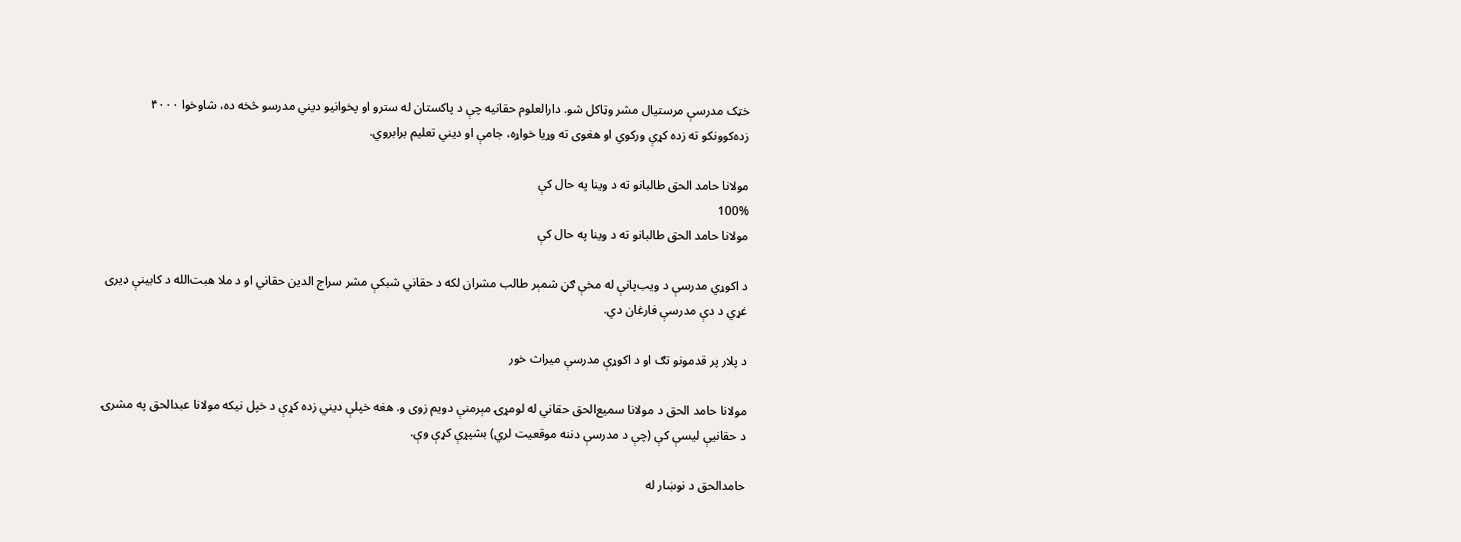خټک مدرسې مرستیال مشر وټاکل شو. دارالعلوم حقانیه چې د پاکستان له سترو او پخوانیو دیني مدرسو څخه ده، شاوخوا ۴۰۰۰ زده‌کوونکو ته زده ‌کړې ورکوي او هغوی ته وړیا خواړه، جامې او دیني تعلیم برابروي.

مولانا حامد الحق طالبانو ته د وینا په حال کې
100%
مولانا حامد الحق طالبانو ته د وینا په حال کې

د اکوړي مدرسې د ویب‌پانې له مخې ګڼ شمېر طالب مشران لکه د حقاني شبکې مشر سراج الدین حقاني او د ملا هبت‌الله د کابینې ډیری غړي د دې مدرسې فارغان دي.

د پلار پر قدمونو تګ او د اکوړې مدرسې میراث خور

مولانا حامد الحق د مولانا سمیع‌الحق حقاني له لومړۍ مېرمنې دویم زوی و. هغه خپلې دیني زده‌ کړې د خپل نیکه مولانا عبدالحق په مشرۍ د حقانیې لیسې کې (چې د مدرسې دننه موقعیت لري) بشپړې کړې وې.

حامدالحق د نوښار له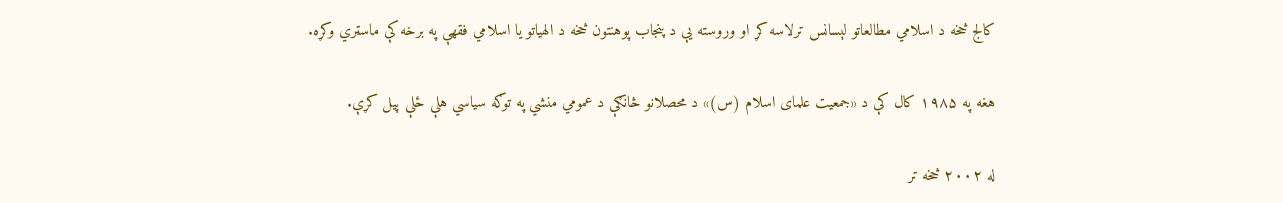کالج څخه د اسلامي مطالعاتو لېسانس ترلاسه کړ او وروسته یې د پنجاب پوهنتون څخه د الهیاتو یا اسلامي فقهې په برخه کې ماسټري وکړه.

هغه په ۱۹۸۵ کال کې د «جمعیت علمای اسلام (س)» د محصلانو څانګې د عمومي منشي په توګه سیاسي هلې ځلې پیل کړې.

له ۲۰۰۲ څخه تر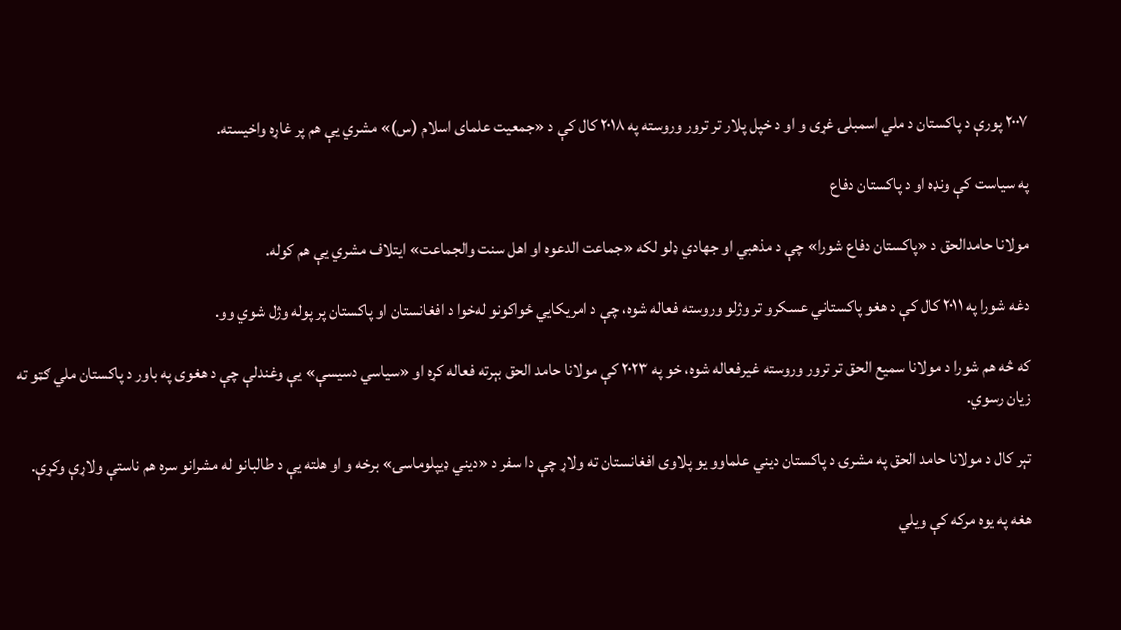۲۰۰۷ پورې د پاکستان د ملي اسمبلۍ غړی و او د خپل پلار تر ترور وروسته په ۲۰۱۸ کال کې د «جمعیت علمای اسلام (س)» مشري یې هم پر غاړه واخیسته.

په سیاست کې ونډه او د پاکستان دفاع

مولانا حامدالحق د «پاکستان دفاع شورا» چې د مذهبي او جهادي ډلو لکه «جماعت الدعوه او اهل سنت والجماعت» ایتلاف مشري یې هم کوله.

دغه شورا په ۲۰۱۱ کال کې د هغو پاکستاني عسکرو تر وژلو وروسته فعاله شوه، چې د امریکايي ځواکونو له‌خوا د افغانستان او پاکستان پر پوله وژل شوي وو.

که څه هم شورا د مولانا سمیع ‌الحق تر ترور وروسته غیرفعاله شوه، خو په ۲۰۲۳ کې مولانا حامد الحق بېرته فعاله کړه او «سیاسي دسیسې» یې وغندلې چې د هغوی په باور د پاکستان ملي ګټو ته زیان رسوي.

تېر کال د مولانا حامد الحق په مشرۍ د پاکستان دیني علماوو یو پلاوی افغانستان ته ولاړ چې دا سفر د «دیني ډیپلوماسۍ» برخه و او هلته یې د طالبانو له مشرانو سره هم ناستې ولاړې وکړې.

هغه په یوه مرکه کې ویلي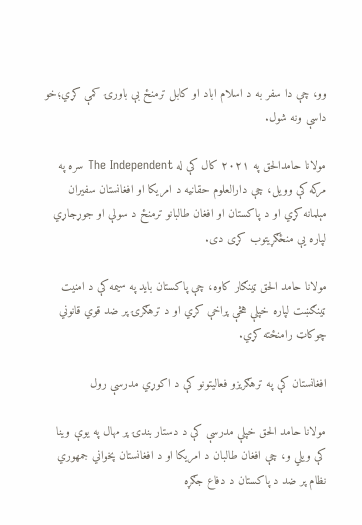وو، چې دا سفر به د اسلام‌ اباد او کابل ترمنځ بې ‌باورۍ کمې کړي؛خو داسې ونه شول.

مولانا حامدالحق په ۲۰۲۱ کال کې له The Independent سره په مرکه کې وویل، چې دارالعلوم حقانیه د امریکا او افغانستان سفیران مېلمانه کړي او د پاکستان او افغان طالبانو ترمنځ د سولې او جوړجاړي لپاره یې منځګړیتوب کړی دی.

مولانا حامد الحق ټینګار کاوه، چې پاکستان باید په سیمه کې د امنیت ټینګښت لپاره خپلې هڅې پراخې کړي او د ترهګرۍ پر ضد قوي قانوني چوکاټ رامنځته کړي.

افغانستان کې په ترهګریزو فعالیتونو کې د اکوړي مدرسې رول

مولانا حامد الحق خپلې مدرسې کې د دستار بندۍ پر مهال په یوې وینا کې ویلي و، چې افغان طالبان د امریکا او د افغانستان پخواني جمهوري نظام پر ضد د پاکستان د دفاع جګړه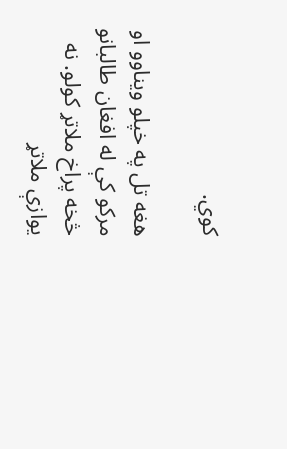کوي.

هغه تل په خپلو ویناوو او مرکو کې له افغان طالبانو څخه پراخ ملاتړ کولو. نه یوازې ملاتړ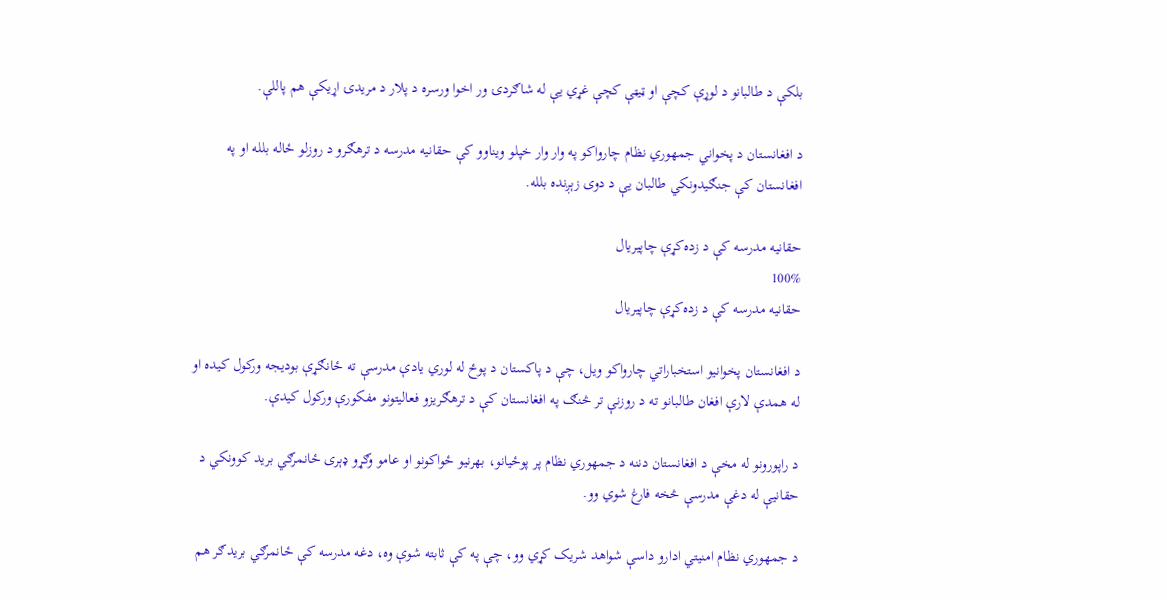بلکې د طالبانو د لوړې کچې او ټیټې کچې غړي یې له شاګردۍ ور اخوا ورسره د پلار د مریدۍ اړیکې هم پاللې.

د افغانستان د پخواني جمهوري نظام چارواکو په وار وار خپلو ویناوو کې حقانیه مدرسه د ترهګرو د روزلو ځاله بلله او په افغانستان کې جنګیدونکي طالبان یې د دوی زېږنده بلله.

حقانیه مدرسه کې د زده‌کړې چاپیریال
100%
حقانیه مدرسه کې د زده‌کړې چاپیریال

د افغانستان پخوانیو استخباراتي چارواکو ویل، چې د‌ پاکستان د پوځ له لوري یادې مدرسې ته ځانګړې بودیجه ورکول کیده او له همدې لارې افغان طالبانو ته د روزنې تر څنګ په افغانستان کې د ترهګریزو فعالیتونو مفکورې ورکول کیدې.

د راپورونو له مخې د افغانستان دننه د جمهوري نظام پر پوځیانو، بهرنیو ځواکونو او عامو وګړو ډېری ځانمرګي برید کوونکي د حقانیې له دغې مدرسې څخه فارغ شوي وو.

د جمهوري نظام امنیتي ادارو داسې شواهد شریک کړي وو، چې په کې ثابته شوې وه، دغه مدرسه کې ځانمرګي بریدګر هم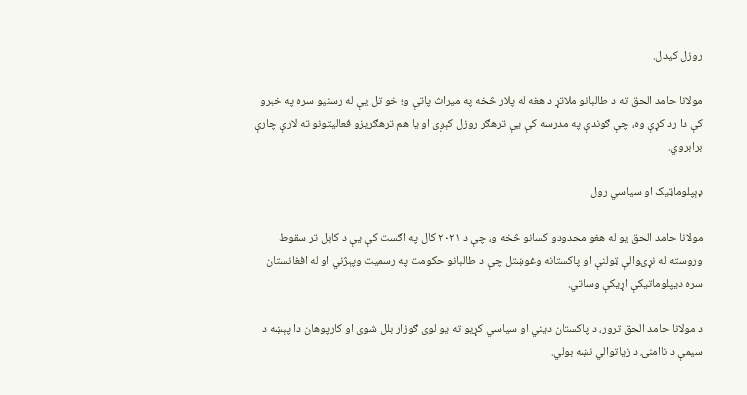روزل کیدل.

مولانا حامد الحق ته د طالبانو ملاتړ د هغه له پلار څخه په میراث پاتې و؛ خو تل یې له رسنیو سره په خبرو کې دا رد کړې وه، چې ګوندې په مدرسه کې یې ترهګر روزل کېږی او یا هم ترهګریزو فعالیتونو ته لارې چارې برابروي.

ډېپلوماټیک او سیاسي رول

مولانا حامد الحق یو له هغو محدودو کسانو څخه و، چې د ۲۰۲۱ کال په اګست کې یې د کابل تر سقوط وروسته له نړۍوالې ټولنې او پاکستانه وغوښتل چې د طالبانو حکومت په رسمیت وپېژني او له افغانستان سره ديپلوماتیکې اړیکې وساتي.

د مولانا حامد الحق ترور، د پاکستان دیني او سیاسي کړیو ته یو لوی ګوزار بلل شوی او کارپوهان دا پېښه د سیمې د ناامنۍ د زیاتوالي نښه بولي.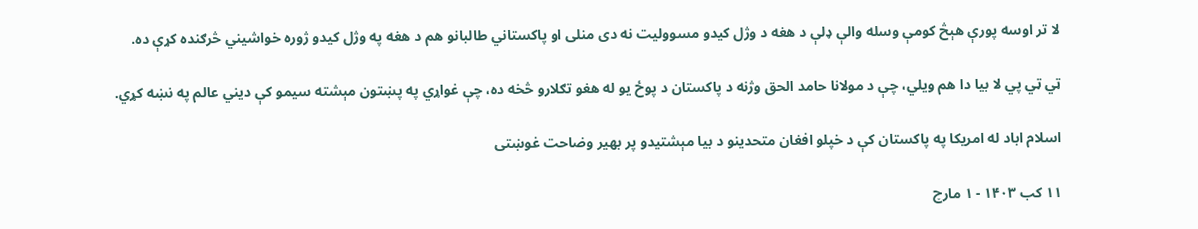لا تر اوسه پورې هېڅ کومې وسله والې ډلې د هغه د وژل کیدو مسوولیت نه دی منلی او پاکستاني طالبانو هم د هغه په وژل کیدو ژوره خواشیني څرګنده کړې ده.

ټي ټي پي لا بیا دا هم ویلي، چې د مولانا حامد الحق وژنه د پاکستان د پوځ یو له هغو تګلارو څخه ده، چې غواړي په پښتون مېشته سیمو کې دیني عالم په نښه کړي.

اسلام اباد له امریکا په پاکستان کې د خپلو افغان متحدینو د بیا مېشتیدو پر بهیر وضاحت غوښتی

۱۱ کب ۱۴۰۳ - ۱ مارچ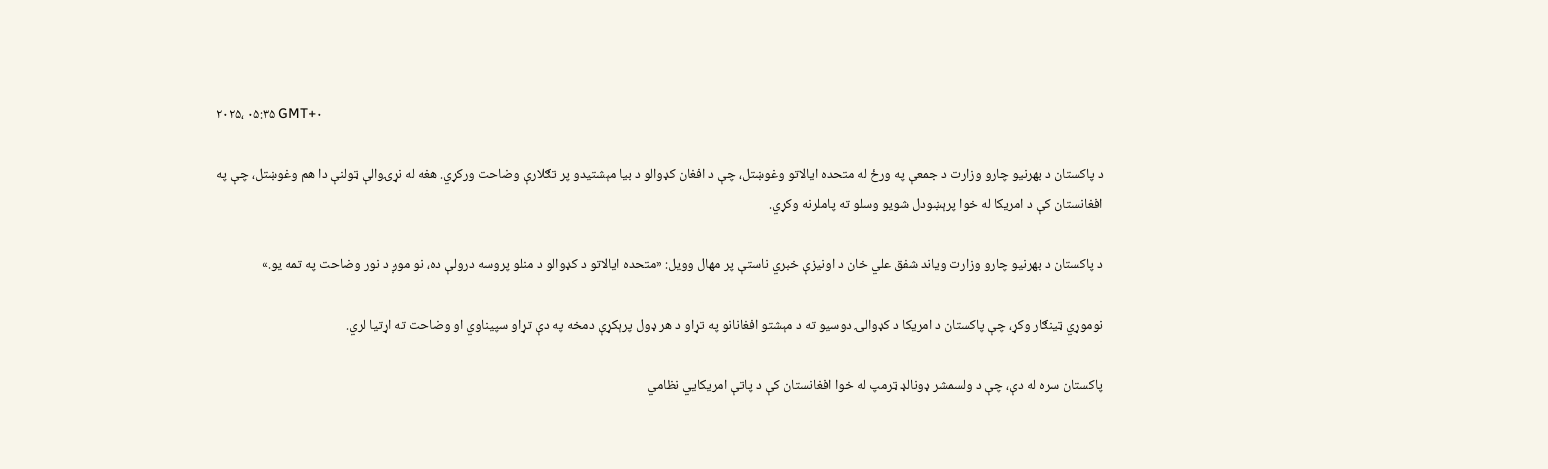۲۰۲۵، ۰۵:۳۵ GMT+۰

د پاکستان د بهرنیو چارو وزارت د جمعې په ورځ له متحده ایالاتو وغوښتل، چې د افغان کډوالو د بیا مېشتیدو پر تګلارې وضاحت ورکړي. هغه له نړۍوالې ټولنې دا هم وغوښتل، چې په افغانستان کې د امریکا له‌ خوا پرېښودل شویو وسلو ته پاملرنه وکړي.

د پاکستان د بهرنیو چارو وزارت ویاند شفق علي خان د اونیزې خبري ناستې پر مهال وویل: «متحده ایالاتو د کډوالو د منلو پروسه درولې ده، نو موږ د نور وضاحت په تمه یو.»

نوموړي ټینګار وکړ، چې پاکستان د امریکا د کډوالۍ دوسیو ته د مېشتو افغانانو په تړاو د هر ډول پرېکړې دمخه په دې تړاو سپیناوي او وضاحت ته اړتیا لري.

پاکستان سره له دې، چې د ولسمشر ډونالډ ټرمپ له‌ خوا افغانستان کې د پاتې امریکایي نظامي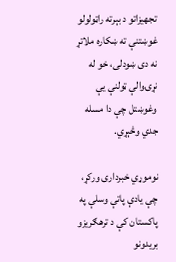تجهیزاتو د بېرته راټولولو غوښتنې ته ښکاره ملاتړ نه‌ دی ښودلی، خو له نړۍوالې ټولنې یې وغوښتل چې دا مسله جدي وڅېړي.

نوموړي خبرداری ورکړ، چې یادې پاتې وسلې په پاکستان کې د ترهګریزو بریدونو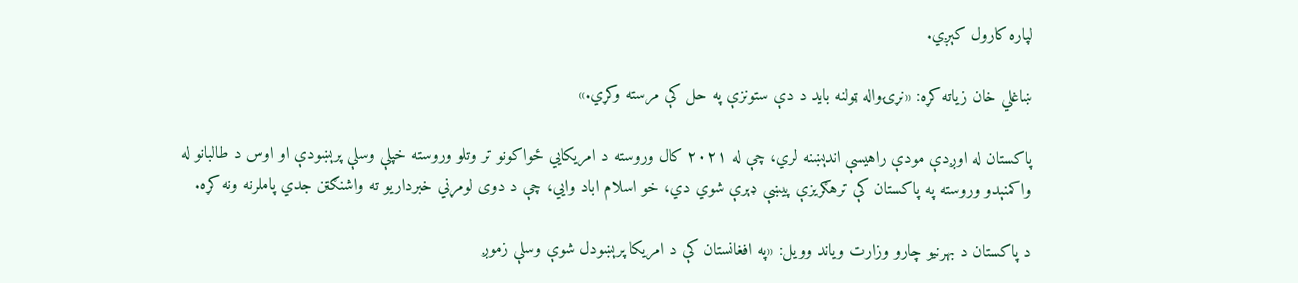لپاره کارول کېږي.

ښاغلي خان زیاته کړه: «نړۍواله ټولنه باید د دې ستونزې په حل کې مرسته وکړي.»

پاکستان له اوږدې مودې راهیسې اندېښنه لري، چې له ۲۰۲۱ کال وروسته د امریکایي ځواکونو تر وتلو وروسته خپلې وسلې پرېښودې او اوس د طالبانو له واکمنېدو وروسته په پاکستان کې ترهګریزې پیښې ډېرې شوي دي، خو اسلام ‌اباد وایي، چې د دوی لومړني خبرداریو ته واشنګټن جدي پاملرنه ونه‌ کړه.

د پاکستان د بهرنیو چارو وزارت ویاند وویل: «په افغانستان کې د امریکا پرېښودل شوې وسلې زموږ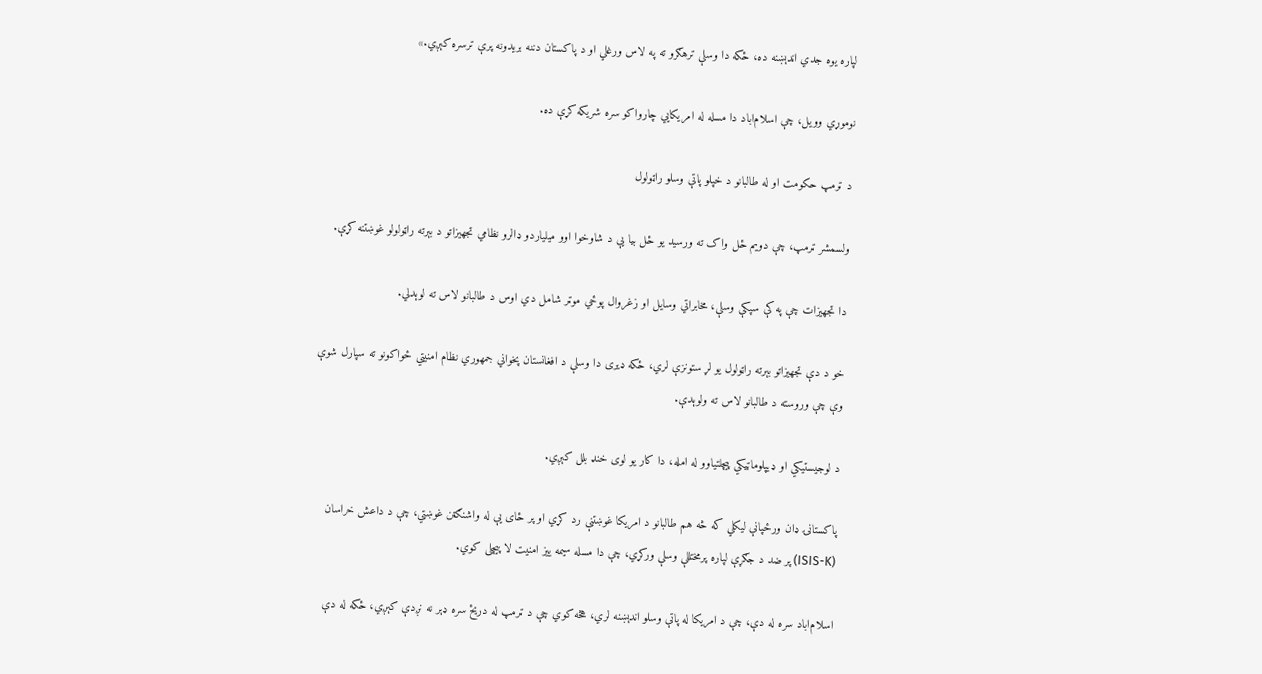لپاره یوه جدي اندېښنه ده، ځکه دا وسلې ترهګرو ته په لاس ورغلي او د پاکستان دننه بریدونه پرې ترسره کېږي.»

نوموړي وویل، چې اسلام‌اباد دا مسله له امریکایي چارواکو سره شریکه کړې ده.

د ټرمپ حکومت او له طالبانو د خپلو پاتې وسلو راټولول

ولسمشر ټرمپ، چې دویم ځل واک ته ورسید یو ځل بیا یې د شاوخوا اوو میلیاردو ډالرو نظامي تجهیزاتو د بېرته راټولولو غوښتنه کړې.

دا تجهیزات چې په کې سپکې وسلې، مخابراتي وسایل او زغروال پوځي موټر شامل دي اوس د طالبانو لاس ته لوېدلي.

خو د دې تجهیزاتو بېرته راټولول یو لړ ستونزې لري، ځکه ډیری دا وسلې د افغانستان پخواني جمهوري نظام امنیتي ځواکونو ته سپارل شوې وې چې وروسته د طالبانو لاس ته ولوېدې.

د لوجیستیکي او ډیپلوماټیکي پیچلتیاوو له امله، دا کار یو لوی خنډ بلل کېږي.

پاکستانۍ ډان ورځپانې لیکلي که څه هم طالبانو د امریکا غوښتنې رد کړي او پر ځای یې له واشنګټن غوښتي، چې د داعش خراسان (ISIS-K) پر ضد د جګړې لپاره پرمختللې وسلې ورکړي، چې دا مسله سیمه‌ ییز امنیت لا پیچلی کوي.

اسلام‌اباد سره له دې، چې د امریکا له پاتې وسلو اندېښنه لري، هڅه کوي چې د ټرمپ له دریځ سره ډېر نه نږدې کېږي، ځکه له دې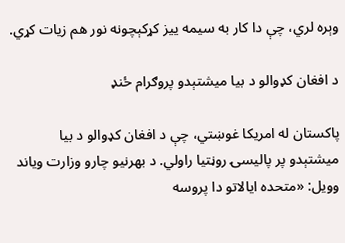وېره لري، چې دا کار به سیمه‌ ییز کړکېچونه نور هم زیات کړي.

د افغان کډوالو د بیا میشتېدو پروګرام ځنډ

پاکستان له امریکا غوښتي، چې د افغان کډوالو د بیا میشتېدو پر پالیسۍ روڼتیا راولي. د بهرنیو چارو وزارت ویاند وویل: «متحده ایالاتو دا پروسه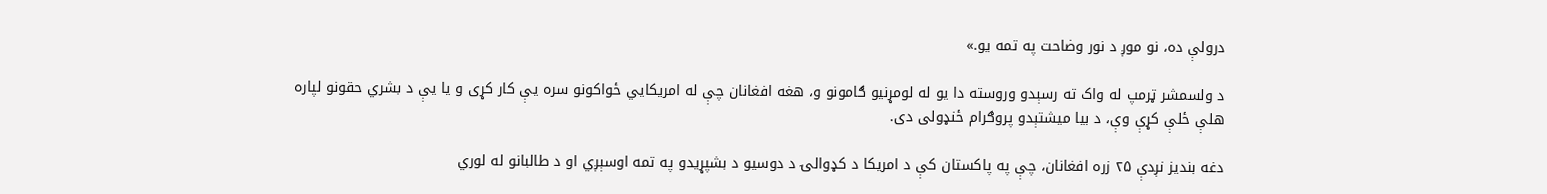درولې ده، نو موږ د نور وضاحت په تمه یو.»

د ولسمشر ټرمپ له واک ته رسېدو وروسته دا یو له لومړنیو ګامونو و، هغه افغانان چې له امریکایي ځواکونو سره یې کار کړی و یا یې د بشري حقونو لپاره هلې ځلې کړې وې، د بیا میشتېدو پروګرام ځنډولی دی.

دغه بندیز نږدې ۲۵ زره افغانان، چې په پاکستان کې د امریکا د کډوالۍ د دوسیو د بشپړیدو په تمه اوسېږي او د طالبانو له لوري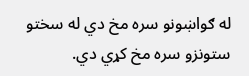له ګواښونو سره مخ دي له سختو ستونزو سره مخ کړي دي.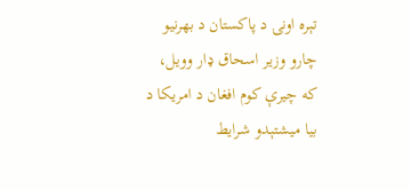تېره اونۍ د پاکستان د بهرنیو چارو وزیر اسحاق ډار وویل، که چیرې کوم افغان د امریکا د بیا میشتېدو شرایط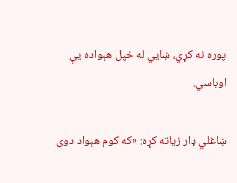پوره نه‌ کړي، ښايي له خپل هېواده یې اوباسي.

ښاغلي ډار زیاته کړه: «که کوم هېواد دوی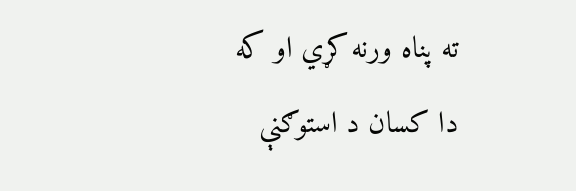ته پناه ورنه کړي او که دا کسان د استوګنې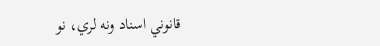قانوني اسناد ونه ‌لري، نو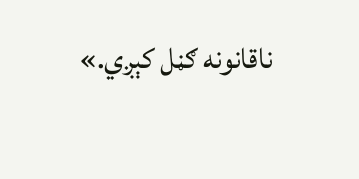ناقانونه ګڼل کېږي.»